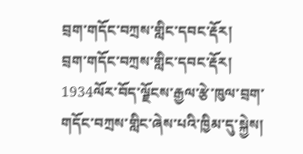བྲག་གདོང་བཀྲས་གླིང་དབང་རྡོར།
བྲག་གདོང་བཀྲས་གླིང་དབང་རྡོར། 1934ལོར་བོད་ལྗོངས་རྒྱལ་རྩེ་ཁུལ་བྲག་གདོང་བཀྲས་གླིང་ཞེས་པའི་ཁྱིམ་དུ་སྐྱེས།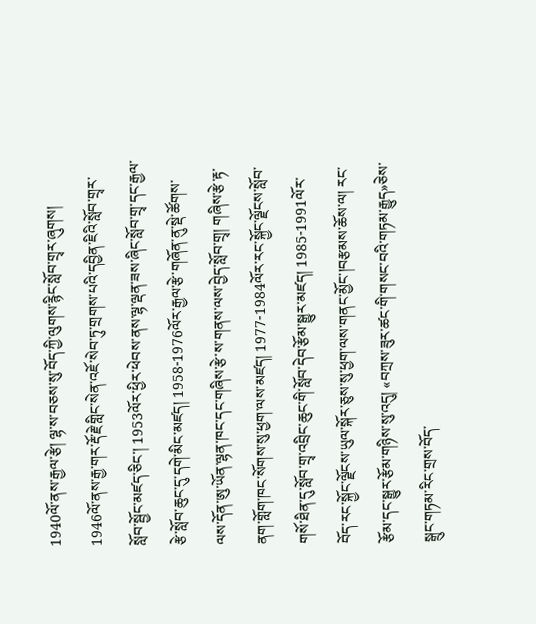1940ལོ་ནས་རྒྱལ་རྩེ། ལྷ་ས་བཅས་སུ་བོད་ཀྱི་ལུགས་རྙིང་སློབ་གྲྭར་ཞུགས། 1946ལོ་ནས་རྒྱ་གར་རྡོ་རྗེ་གླིང་སེན་འཇོ་སེབ་ཏུ་གྲགས་པའི་དབྱིན་ཇིའི་སློབ་གྲྭར་སློབ་སྦྱོང་མཛད་ཅིང་། 1953ལོར་ཕྱིར་ཕེབས་ནས་ལྷ་ལྡན་ཟས་ཞིང་སློབ་གྲྭ་དང་རྒྱལ་རྩེ་སློབ་ཆུང་དུ་དགེ་མིང་མཛད། 1958-1976ལོར་རྒྱལ་རྩེ་གཞོན་ནུ་སྡེ་ཚོགས་ལས་དོན་ཨུ་ཡོན་ལྷན་ཁང་དང་གཞིས་རྩེ་ས་གནས་ལས་བྱེད་སློབ་གྲྭ། གཞིས་རྩེ་རྟ་ནག་གློག་ཁང་སོགས་སུ་ཕྱག་ལས་མཛད། 1977-1984ལོར་རང་སྐྱོང་ལྗོངས་སློབ་གསོ་ཐིན་དུ་སློབ་གྲྭ་འབྲིང་ཆུང་གི་སློབ་དེབ་རྩོམ་སྒྱུར་མཛད། 1985-1991ལོར་བོད་རང་སྐྱོང་ལྗོངས་ཡུལ་སྐོར་ཅུས་སུ་ཕྱག་ལས་གནང་མྱོང་།བརྩམས་ཆོས་ལ། རང་རྩོམ་དང་སྒྱུར་རྩོམ་གཉིས་སུ་འདུ། «བཀྲས་ཟུར་ཚང་གི་གསང་བའི་གཏམ་རྒྱུད»ཅེས་སྒྲུང་གཏམ་རིང་གྲས་བོད་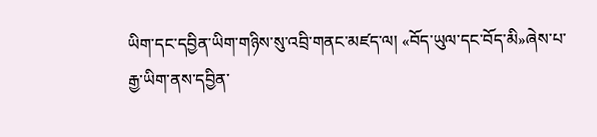ཡིག་དང་དབྱིན་ཡིག་གཉིས་སུ་འབྲི་གནང་མཛད་ལ། «བོད་ཡུལ་དང་བོད་མི»ཞེས་པ་རྒྱ་ཡིག་ནས་དབྱིན་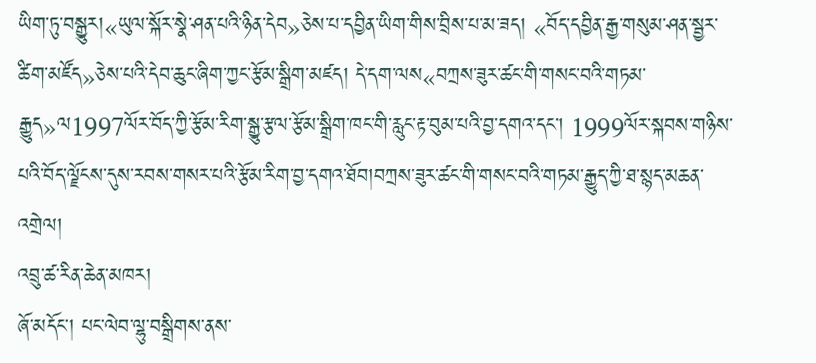ཡིག་ཏུ་བསྒྱུར།«ཡུལ་སྐོར་སྣེ་ཤན་པའི་ཉིན་དེབ»ཅེས་པ་དབྱིན་ཡིག་གིས་བྲིས་པ་མ་ཟད། «བོད་དབྱིན་རྒྱ་གསུམ་ཤན་སྦྱར་ཚིག་མཛོད»ཅེས་པའི་དེབ་ཆུང་ཞིག་ཀྱང་རྩོམ་སྒྲིག་མཛད། དེ་དག་ལས«བཀྲས་ཟུར་ཚང་གི་གསང་བའི་གཏམ་རྒྱུད»ལ1997ལོར་བོད་ཀྱི་རྩོམ་རིག་སྒྱུ་རྩལ་རྩོམ་སྒྲིག་ཁང་གི་རླུང་རྟ་བུམ་པའི་བྱ་དགའ་དང་། 1999ལོར་སྐབས་གཉིས་པའི་བོད་ལྗོངས་དུས་རབས་གསར་པའི་རྩོམ་རིག་བྱ་དགའ་ཐོབ།བཀྲས་ཟུར་ཚང་གི་གསང་བའི་གཏམ་རྒྱུད་ཀྱི་ཐ་སྙད་མཆན་འགྲེལ།
འབྲུ་ཚ་རིན་ཆེན་མཁར།
ཞོ་མདོང་། པང་ལེབ་ལྷུ་བསྒྲིགས་ནས་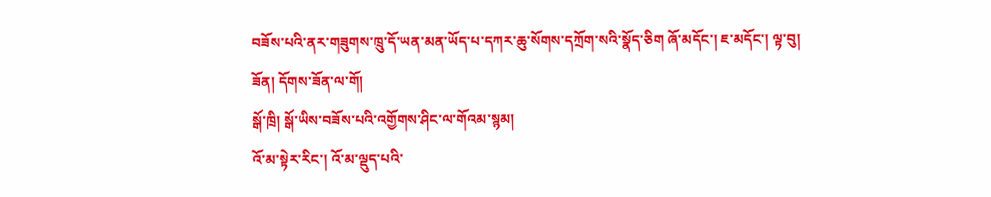བཟོས་པའི་ནར་གཟུགས་ཁྲུ་དོ་ཡན་མན་ཡོད་པ་དཀར་ཆུ་སོགས་དཀྲོག་སའི་སྣོད་ཅིག ཞོ་མདོང་། ཇ་མདོང་། ལྟ་བུ།
ཟོན། དོགས་ཟོན་ལ་གོ།
སྒོ་ཁྲི། སྒོ་ཡིས་བཟོས་པའི་འགྱོགས་ཤིང་ལ་གོའམ་སྙམ།
འོ་མ་སྟེར་རིང་། འོ་མ་ལྡུད་པའི་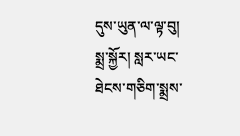དུས་ཡུན་ལ་ལྟ་བུ།
སྨྲ་སྐྱོར། སླར་ཡང་ཐེངས་གཅིག་སྨྲས་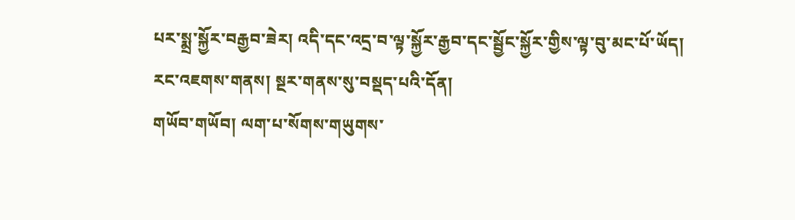པར་སྨྲ་སྐྱོར་བརྒྱབ་ཟེར། འདི་དང་འདྲ་བ་ལྟ་སྐྱོར་རྒྱབ་དང་སྦྱོང་སྐྱོར་གྱིས་ལྟ་བུ་མང་པོ་ཡོད།
རང་འཇགས་གནས། སྔར་གནས་སུ་བསྡད་པའི་དོན།
གཡོབ་གཡོབ། ལག་པ་སོགས་གཡུགས་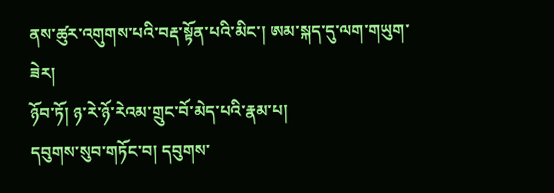ནས་ཚུར་འགུགས་པའི་བརྡ་སྟོན་པའི་མིང་། ཨམ་སྐད་དུ་ལག་གཡུག་ཟེར།
ཉོབ་ཏོ། ཉ་རེ་ཉོ་རེའམ་གྲུང་བོ་མེད་པའི་རྣམ་པ།
དབུགས་སུབ་གཏོང་བ། དབུགས་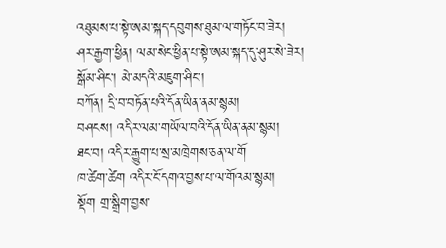འཐུམས་པ་སྟེ་ཨམ་སྐད་དབུགས་ཐུམ་ལ་གཏོང་བ་ཟེར།
ཤར་རྒྱག་ཕྱིན། ལམ་སེང་ཕྱིན་པ་སྟེ་ཨམ་སྐད་དུ་ཤུར་སེ་ཟེར།
སྒོམ་ཤིང་། མེ་མདའི་མཇུག་ཤིང་།
བཀོན། དྲི་བ་བཏོན་པའི་དོན་ཡིན་ནམ་སྙམ།
བཤངས། འདིར་ལམ་གཡོལ་བའི་དོན་ཡིན་ནམ་སྙམ།
ཐང་བ། འདིར་རྒྱུག་པ་སྲ་མཁྲེགས་ཅན་ལ་གོ
ཁ་ཚེག་ཚེག འདིར་ངོ་དགའ་བྱས་པ་ལ་གོའམ་སྙམ།
སྡོག གྲ་སྒྲིག་བྱས་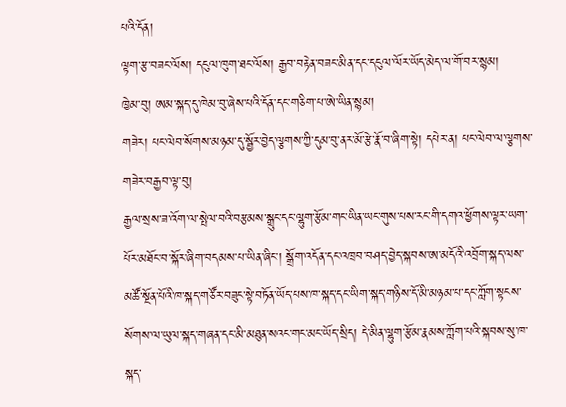པའི་དོན།
ལྟག་རྩ་བཟང་ལོས། དངུལ་ཁུག་ཐང་ལོས། རྒྱབ་བརྟེན་བཟང་མིན་དང་དངུལ་ལོར་ཡོད་མེད་ལ་གོ་བར་སྙམ།
ཁྱེམ་བུ། ཨམ་སྐད་དུ་ཁེམ་བུ་ཞེས་པའི་དོན་དང་གཅིག་པ་ཨེ་ཡིན་སྙམ།
གཟེར། པང་ལེབ་སོགས་མཉམ་དུ་སྦྱོར་བྱེད་ལྕགས་ཀྱི་དུམ་བུ་ནར་མོ་རྩེ་རྣོ་བ་ཞིག་སྟེ། དཔེར་ན། པང་ལེབ་ལ་ལྕགས་གཟེར་བརྒྱབ་ལྟ་བུ།
རྒྱལ་སྲས་ཟ་འོག་ལ་སྤེལ་བའི་བརྩམས་སྒྲུང་དང་ལྷུག་རྩོམ་གང་ཡིན་ཡང་གུས་པས་རང་གི་དགའ་ཕྱོགས་ལྟར་ཡག་པོར་མཐོང་བ་སྐོར་ཞིག་བདམས་པ་ཡིན་ཞིང་། སྒྲོག་འདོན་དང་འཁྲབ་བཤད་བྱེད་སྐབས་ཨ་མདོའི་འབྲོག་སྐད་ལས་མཚོ་སྔོན་པོའི་ཁ་སྐད་གཙོར་བཟུང་སྟེ་བཏོན་ཡོད་པས་ཁ་སྐད་དང་ཡིག་སྐད་གཉིས་དོ་མི་མཉམ་པ་དང་ཀློག་སྟངས་སོགས་ལ་ཡུལ་སྐད་གཞན་དང་མི་མཐུན་སའང་གང་མང་ཡོད་སྲིད། དེ་མིན་ལྷུག་རྩོམ་རྣམས་ཀློག་པའི་སྐབས་སུ་ཁ་སྐད་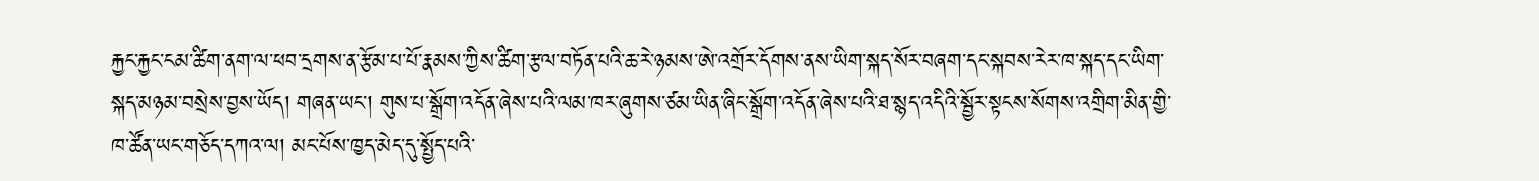རྐྱང་རྐྱང་ངམ་ཚིག་ནག་ལ་ཕབ་དྲགས་ན་རྩོམ་པ་པོ་རྣམས་ཀྱིས་ཚིག་རྩལ་བཏོན་པའི་ཆ་རེ་ཉམས་ཨེ་འགྲོར་དོགས་ནས་ཡིག་སྐད་སོར་བཞག་དང་སྐབས་རེར་ཁ་སྐད་དང་ཡིག་སྐད་མཉམ་བསྲེས་བྱས་ཡོད། གཞན་ཡང་། གུས་པ་སྒྲོག་འདོན་ཞེས་པའི་ལམ་ཁར་ཞུགས་ཙམ་ཡིན་ཞིང་སྒྲོག་འདོན་ཞེས་པའི་ཐ་སྙད་འདིའི་སྦྱོར་སྟངས་སོགས་འགྲིག་མིན་གྱི་ཁ་ཚོན་ཡང་གཅོད་དཀའ་ལ། མང་པོས་ཁྱད་མེད་དུ་སྤྱོད་པའི་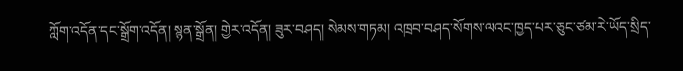ཀློག་འདོན་དང་སྒྲོག་འདོན། སྙན་སྒྲོན། གྱེར་འདོན། ཟུར་བཤད། སེམས་གཏམ། འཁྲབ་བཤད་སོགས་ལའང་ཁྱད་པར་ཅུང་ཙམ་རེ་ཡོད་སྲིད་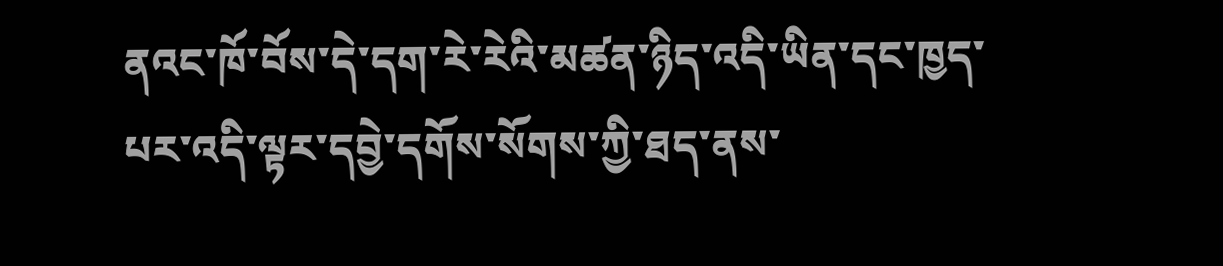ནའང་ཁོ་བོས་དེ་དག་རེ་རེའི་མཚན་ཉིད་འདི་ཡིན་དང་ཁྱད་པར་འདི་ལྟར་དབྱེ་དགོས་སོགས་ཀྱི་ཐད་ནས་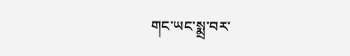གང་ཡང་སྨྲ་བར་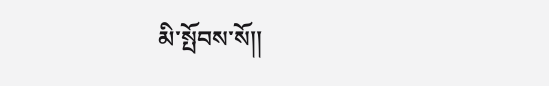མི་སྤོབས་སོ།།